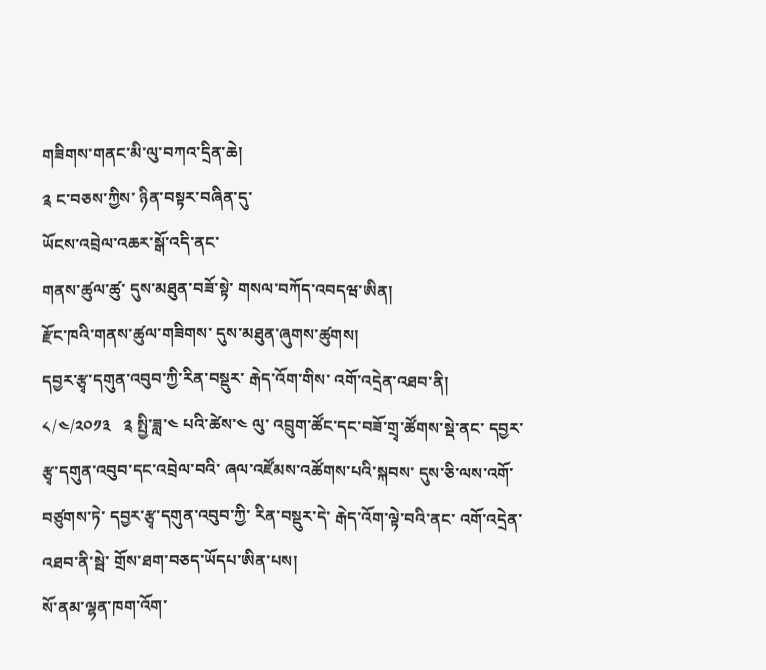གཟིགས་གནང་མི་ལུ་བཀའ་དྲིན་ཆེ།
༉ ང་བཅས་ཀྱིས་ ཉིན་བསྟར་བཞིན་དུ་
ཡོངས་འབྲེལ་འཆར་སྒོ་འདི་ནང་
གནས་ཚུལ་ཚུ་ དུས་མཐུན་བཟོ་སྟེ་ གསལ་བཀོད་འབདཝ་ཨིན།
རྫོང་ཁའི་གནས་ཚུལ་གཟིགས་ དུས་མཐུན་ཞུགས་ཚུགས།
དབྱར་རྩྭ་དགུན་འབུབ་ཀྱི་རིན་བསྡུར་ རྒེད་འོག་གིས་ འགོ་འདྲེན་འཐབ་ནི།
༨/༤/༢༠༡༣   ༉ སྤྱི་ཟླ་༤ པའི་ཚེས་༤ ལུ་ འབྲུག་ཚོང་དང་བཟོ་གྲྭ་ཚོགས་སྡེ་ནང་ དབྱར་རྩྭ་དགུན་འབུབ་དང་འབྲེལ་བའི་ ཞལ་འཛོམས་འཚོགས་པའི་སྐབས་ དུས་ཅི་ལས་འགོ་བཙུགས་ཏེ་ དབྱར་རྩྭ་དགུན་འབུབ་ཀྱི་ རིན་བསྡུར་དེ་ རྒེད་འོག་ལྟེ་བའི་ནང་ འགོ་འདྲེན་འཐབ་ནི་སྦེ་ གྲོས་ཐག་བཅད་ཡོདཔ་ཨིན་པས།
སོ་ནམ་ལྷན་ཁག་འོག་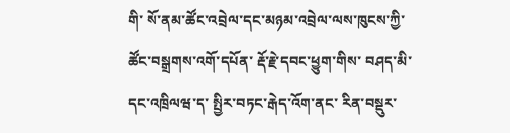གི་ སོ་ནམ་ཚོང་འབྲེལ་དང་མཉམ་འབྲེལ་ལས་ཁུངས་ཀྱི་ ཚོང་བསྒྲགས་འགོ་དཔོན་ རྡོ་རྗེ་དབང་ཕྱུག་གིས་ བཤད་མི་དང་འཁྲིལཝ་ད་ སྤྱིར་བཏང་རྒེད་འོག་ནང་ རིན་བསྡུར་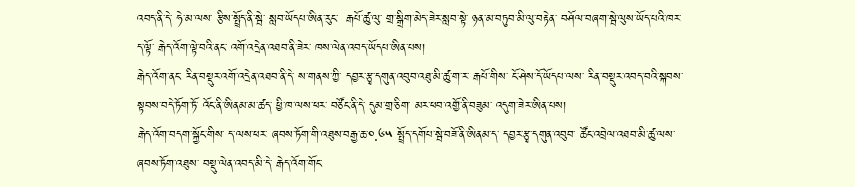འབད་ནི་དེ་ ཧེ་མ་ལས་ རྩིས་སྤྲོད་ནི་སྦེ་ སླབ་ཡོདཔ་ཨིན་རུང་  རྒཔོ་ཚུ་ལུ་ གྲ་སྒྲིག་མེད་ཟེར་སླབ་སྟེ་ ཉན་མ་བཏུབ་མི་ལུ་བརྟེན་ བཤོལ་བཞག་སྦེ་ལུས་ཡོད་པའི་ཁར་ ད་ལྟོ་ རྒེད་འོག་ལྟེ་བའི་ནང་ འགོ་འདྲེན་འཐབ་ནི་ཟེར་ ཁས་ལེན་འབད་ཡོདཔ་ཨིན་པས།
རྒེད་འོག་ནང་ རིན་བསྡུར་འགོ་འདྲེན་འཐབ་ནི་དེ་ ས་གནས་ཀྱི་ དབྱར་རྩྭ་དགུན་འབུབ་འཐུ་མི་ཚུ་ག་ར་ རྒཔོ་གིས་ ངོ་ཤེས་དོ་ཡོདཔ་ལས་ རིན་བསྡུར་འབད་བའི་སྐབས་ སྟབས་བདེ་ཏོག་ཏོ་ འོང་ནི་ཨིནམ་མ་ཚད་ ཕྱི་ཁ་ལས་ཕར་ བཙོང་ནི་དེ་ དུམ་གྲ་ཅིག་ མར་ཕབ་འགྱོ་ནི་བཟུམ་ འདུག་ཟེར་ཨིན་པས།
རྒེད་འོག་བདག་སྐྱོང་གིས་ ད་ལས་ཕར་ ཞབས་ཏོག་གི་འཐུས་བརྒྱ་ཆ་༠.༦༥ སྤྲོད་དགོཔ་སྦེ་བཟོ་ནི་ཨིནམ་ད་ དབྱར་རྩྭ་དགུན་འབུབ་ ཚོང་འབྲེལ་འཐབ་མི་ཚུ་ལས་ ཞབས་ཏོག་འཐུས་ བསྡུ་ལེན་འབད་མི་དེ་ རྒེད་འོག་གོང་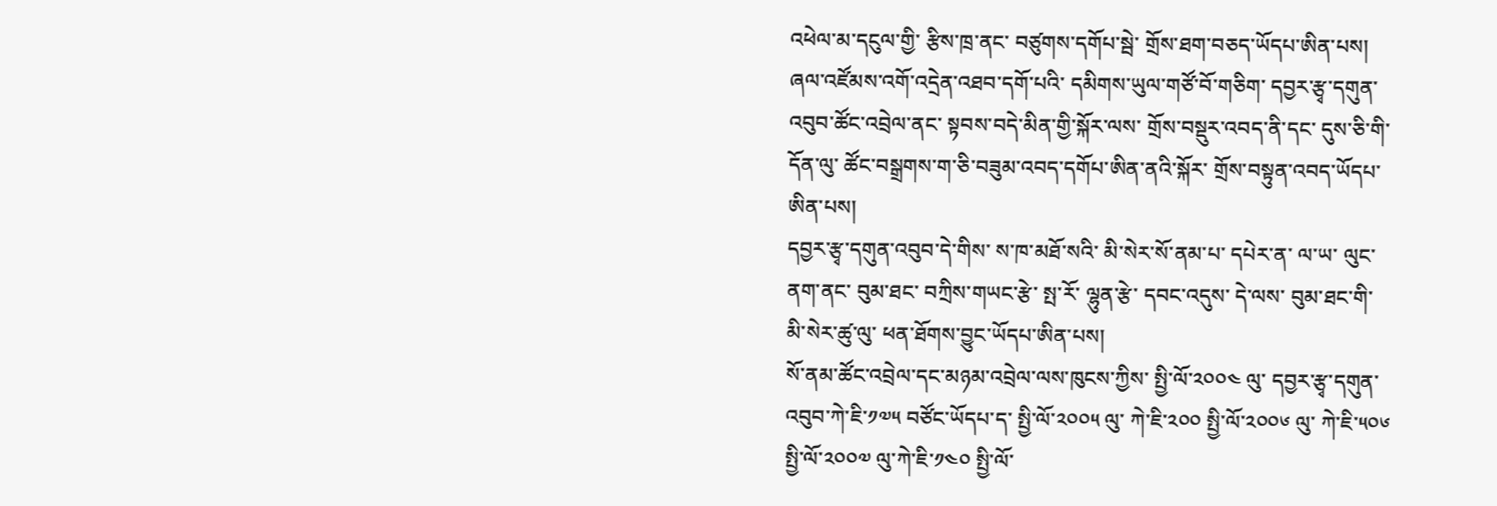འཕེལ་མ་དངུལ་གྱི་ རྩིས་ཁྲ་ནང་ བཙུགས་དགོཔ་སྦེ་ གྲོས་ཐག་བཅད་ཡོདཔ་ཨིན་པས།
ཞལ་འཛོམས་འགོ་འདྲེན་འཐབ་དགོ་པའི་ དམིགས་ཡུལ་གཙོ་བོ་གཅིག་ དབྱར་རྩྭ་དགུན་འབུབ་ཚོང་འབྲེལ་ནང་ སྟབས་བདེ་མིན་གྱི་སྐོར་ལས་ གྲོས་བསྡུར་འབད་ནི་དང་ དུས་ཅི་གི་དོན་ལུ་ ཚོང་བསྒྲགས་ག་ཅི་བཟུམ་འབད་དགོཔ་ཨིན་ནའི་སྐོར་ གྲོས་བསྟུན་འབད་ཡོདཔ་ཨིན་པས།
དབྱར་རྩྭ་དགུན་འབུབ་དེ་གིས་ ས་ཁ་མཐོ་སའི་ མི་སེར་སོ་ནམ་པ་ དཔེར་ན་ ལ་ཡ་ ལུང་ནག་ནང་ བུམ་ཐང་ བཀྲིས་གཡང་རྩེ་ སྤ་རོ་ ལྷུན་རྩེ་ དབང་འདུས་ དེ་ལས་ བུམ་ཐང་གི་ མི་སེར་ཚུ་ལུ་ ཕན་ཐོགས་བྱུང་ཡོདཔ་ཨིན་པས།
སོ་ནམ་ཚོང་འབྲེལ་དང་མཉམ་འབྲེལ་ལས་ཁུངས་ཀྱིས་ སྤྱི་ལོ་༢༠༠༤ ལུ་ དབྱར་རྩྭ་དགུན་འབུབ་ཀེ་ཇི་༡༧༥ བཙོང་ཡོདཔ་ད་ སྤྱི་ལོ་༢༠༠༥ ལུ་ ཀེ་ཇི་༢༠༠ སྤྱི་ལོ་༢༠༠༦ ལུ་ ཀེ་ཇི་༥༠༦ སྤྱི་ལོ་༢༠༠༧ ལུ་ཀེ་ཇི་༡༤༠ སྤྱི་ལོ་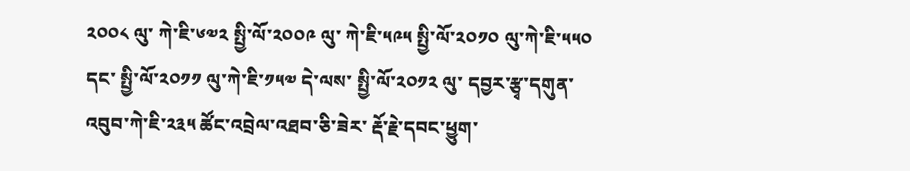༢༠༠༨ ལུ་ ཀེ་ཇི་༦༧༢ སྤྱི་ལོ་༢༠༠༩ ལུ་ ཀེ་ཇི་༥༩༥ སྤྱི་ལོ་༢༠༡༠ ལུ་ཀེ་ཇི་༥༥༠ དང་ སྤྱི་ལོ་༢༠༡༡ ལུ་ཀེ་ཇི་༡༥༧ དེ་ལས་ སྤྱི་ལོ་༢༠༡༢ ལུ་ དབྱར་རྩྭ་དགུན་འབུབ་ཀེ་ཇི་༢༣༥ ཚོང་འབྲེལ་འཐབ་ཅི་ཟེར་ རྡོ་རྗེ་དབང་ཕྱུག་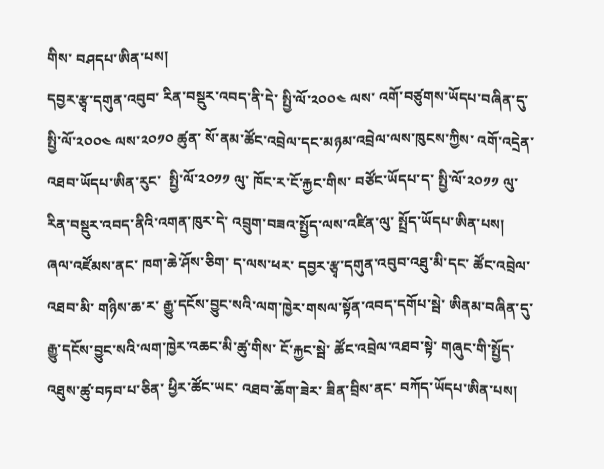གིས་ བཤདཔ་ཨིན་པས།
དབྱར་རྩྭ་དགུན་འབུབ་ རིན་བསྡུར་འབད་ནི་དེ་ སྤྱི་ལོ་༢༠༠༤ ལས་ འགོ་བཙུགས་ཡོདཔ་བཞིན་དུ་ སྤྱི་ལོ་༢༠༠༤ ལས་༢༠༡༠ ཚུན་ སོ་ནམ་ཚོང་འབྲེལ་དང་མཉམ་འབྲེལ་ལས་ཁུངས་ཀྱིས་ འགོ་འདྲེན་འཐབ་ཡོདཔ་ཨིན་རུང་  སྤྱི་ལོ་༢༠༡༡ ལུ་ ཁོང་ར་ངོ་རྐྱང་གིས་ བཙོང་ཡོདཔ་ད་ སྤྱི་ལོ་༢༠༡༡ ལུ་ རིན་བསྡུར་འབད་ནིའི་འགན་ཁུར་དེ་ འབྲུག་བཟའ་སྤྱོད་ལས་འཛིན་ལུ་ སྤྲོད་ཡོདཔ་ཨིན་པས།
ཞལ་འཛོམས་ནང་ ཁག་ཆེ་ཤོས་ཅིག་ ད་ལས་ཕར་ དབྱར་རྩྭ་དགུན་འབུབ་འཐུ་མི་དང་ ཚོང་འབྲེལ་འཐབ་མི་ གཉིས་ཆ་ར་ རྒྱུ་དངོས་བྱུང་སའི་ལག་ཁྱེར་གསལ་སྟོན་འབད་དགོཔ་སྦེ་ ཨིནམ་བཞིན་དུ་ རྒྱུ་དངོས་བྱུང་སའི་ལག་ཁྱེར་འཆང་མི་ཚུ་གིས་ ངོ་རྐྱང་སྦེ་ ཚོང་འབྲེལ་འཐབ་སྟེ་ གཞུང་གི་སྤྱོད་འཐུས་ཚུ་བཏབ་པ་ཅིན་ ཕྱིར་ཚོང་ཡང་ འཐབ་ཆོག་ཟེར་ ཟིན་བྲིས་ནང་ བཀོད་ཡོདཔ་ཨིན་པས།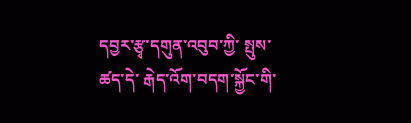དབྱར་རྩྭ་དགུན་འབུབ་ཀྱི་ སྤུས་ཚད་དེ་ རྒེད་འོག་བདག་སྐྱོང་གི་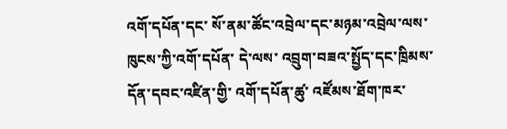འགོ་དཔོན་དང་ སོ་ནམ་ཚོང་འབྲེལ་དང་མཉམ་འབྲེལ་ལས་ཁུངས་ཀྱི་འགོ་དཔོན་ དེ་ལས་ འབྲུག་བཟའ་སྤྱོད་དང་ཁྲིམས་དོན་དབང་འཛིན་གྱི་ འགོ་དཔོན་ཚུ་ འཛོམས་ཐོག་ཁར་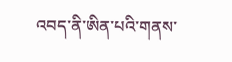འབད་ནི་ཨིན་པའི་གནས་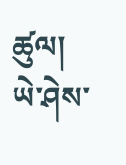ཚུལ།
ཡེ་ཤེས་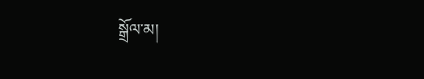སྒྲོལ་མ།